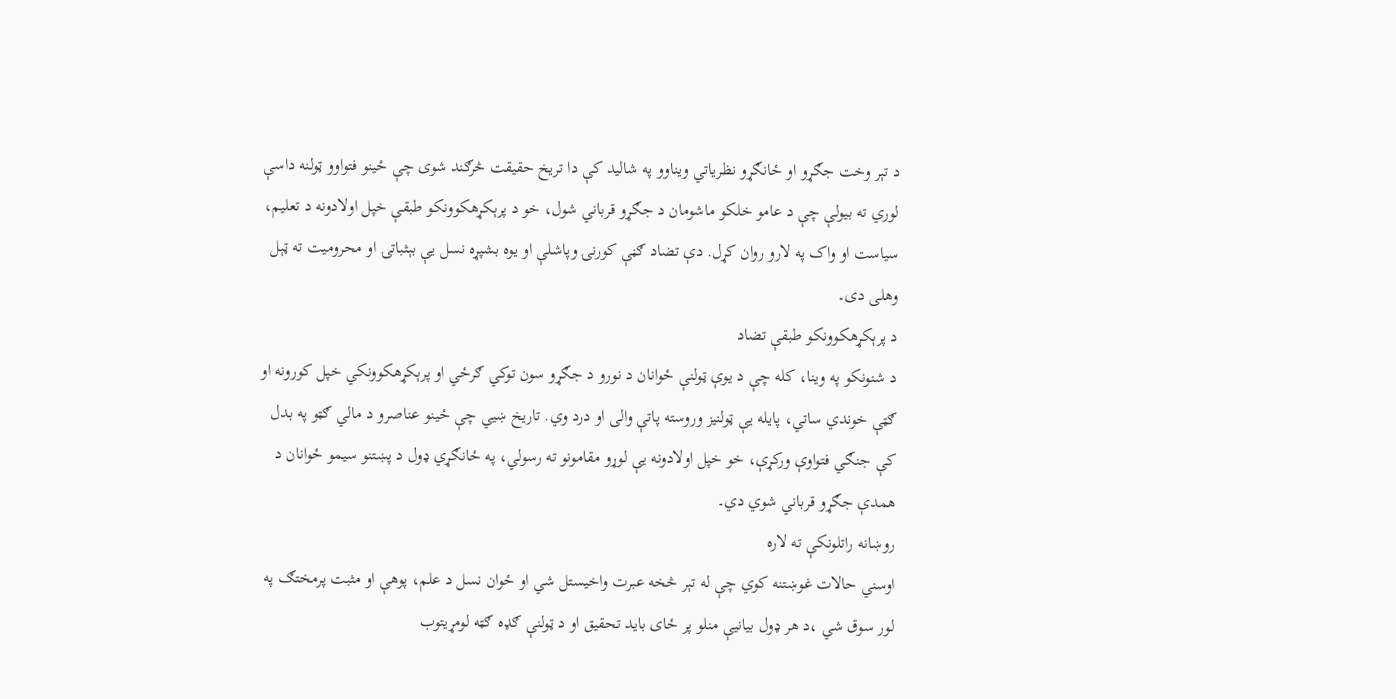د تېر وخت جګړو او ځانګړو نظریاتي ویناوو په شالید کې دا تریخ حقیقت څرګند شوی چې ځینو فتواوو ټولنه داسې لوري ته بیولې چې د عامو خلکو ماشومان د جګړو قرباني شول، خو د پرېکړهکوونکو طبقې خپل اولادونه د تعلیم، سیاست او واک په لارو روان کړل. دې تضاد ګڼې کورنۍ وپاشلې او یوه بشپړه نسل یې بېثباتۍ او محرومیت ته ټېل وهلی دی۔
د پرېکړهکوونکو طبقې تضاد
د شنونکو په وینا، کله چې د یوې ټولنې ځوانان د نورو د جګړو سون توکي ګرځي او پرېکړهکوونکي خپل کورونه او ګټې خوندي ساتي، پایله یې ټولنیز وروسته پاتې والی او درد وي. تاریخ ښيي چې ځینو عناصرو د مالي ګټو په بدل کې جنګي فتواوې ورکړې، خو خپل اولادونه یې لوړو مقامونو ته رسولي، په ځانګړي ډول د پښتنو سیمو ځوانان د همدې جګړو قرباني شوي دي۔
روښانه راتلونکې ته لاره
اوسني حالات غوښتنه کوي چې له تېر څخه عبرت واخیستل شي او ځوان نسل د علم، پوهې او مثبت پرمختګ په لور سوق شي ،د هر ډول بیانیې منلو پر ځای باید تحقیق او د ټولنې ګډه ګټه لومړیتوب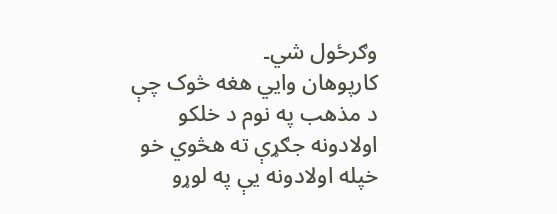وګرځول شي۔
کارپوهان وایي هغه څوک چې د مذهب په نوم د خلکو اولادونه جګړې ته هڅوي خو خپله اولادونه یې په لوړو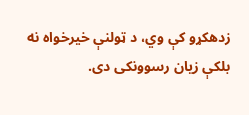زدهکړو کې وي، د ټولنې خیرخواه نه بلکې زیان رسوونکی دی.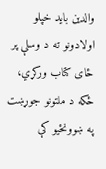والدین باید خپلو اولادونو ته د وسلې پر ځای کتاب ورکړي، ځکه د ملتونو جوړښت په ښوونځیو کې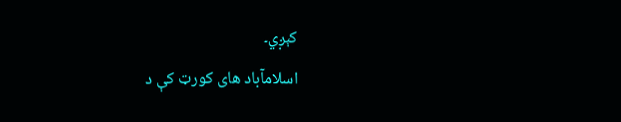کېږي۔
اسلامآباد های کورټ کې د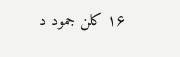۱۶ کلن جمود د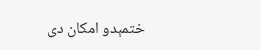ختمېدو امکان دی